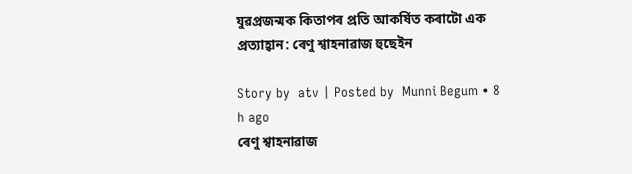যুৱপ্ৰজন্মক কিতাপৰ প্ৰতি আকৰ্ষিত কৰাটো এক প্ৰত্যাহ্বান: ৰেণু শ্বাহনাৱাজ হুছেইন

Story by  atv | Posted by  Munni Begum • 8 h ago
ৰেণু শ্বাহনাৱাজ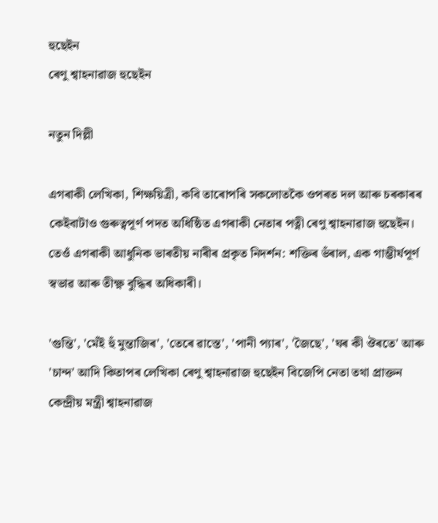হুছেইন
ৰেণু শ্বাহনাৱাজ হুছেইন

নতুন দিল্লী

এগৰাকী লেখিকা, শিক্ষয়িত্ৰী, কবি তাৰোপৰি সকলোতকৈ ওপৰত দল আৰু চৰকাৰৰ কেইবাটাও গুৰুত্বপূৰ্ণ পদত অধিষ্ঠিত এগৰাকী নেতাৰ পত্নী ৰেণু শ্বাহনাৱাজ হুছেইন। তেওঁ এগৰাকী আধুনিক ভাৰতীয় নাৰীৰ প্ৰকৃত নিদৰ্শন: শক্তিৰ ভঁৰাল, এক গাম্ভীৰ্যপূৰ্ণ স্বভাৱ আৰু তীক্ষ্ণ বুদ্ধিৰ অধিকাৰী।

'গুন্তি', 'মেঁই হুঁ মুন্তাজিৰ', 'তেৰে ৱাস্তে', 'পানী প্যাৰ', 'জৈছে', 'ঘৰ কী ঔৰতে' আৰু 'চান্দ' আদি কিতাপৰ লেখিকা ৰেণু শ্বাহনাৱাজ হুছেইন বিজেপি নেতা তথা প্ৰাক্তন কেন্দ্ৰীয় মন্ত্ৰী শ্বাহনাৱাজ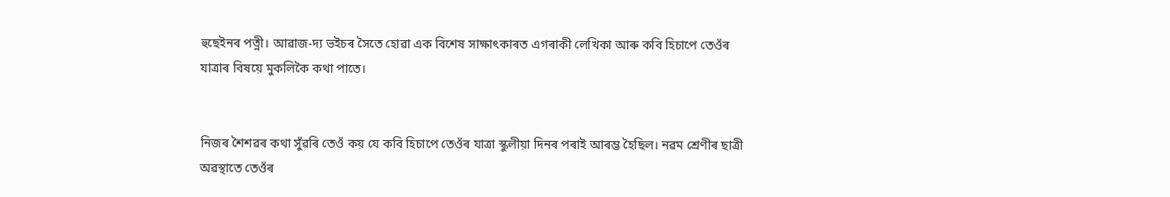হুছেইনৰ পত্নী। আৱাজ-দ্য ভইচৰ সৈতে হোৱা এক বিশেষ সাক্ষাৎকাৰত এগৰাকী লেখিকা আৰু কবি হিচাপে তেওঁৰ যাত্ৰাৰ বিষয়ে মুকলিকৈ কথা পাতে।


নিজৰ শৈশৱৰ কথা সুঁৱৰি তেওঁ কয় যে কবি হিচাপে তেওঁৰ যাত্ৰা স্কুলীয়া দিনৰ পৰাই আৰম্ভ হৈছিল। নৱম শ্ৰেণীৰ ছাত্ৰী অৱস্থাতে তেওঁৰ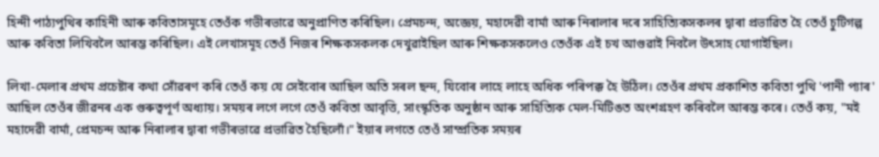হিন্দী পাঠ্যপুথিৰ কাহিনী আৰু কবিতাসমূহে তেওঁক গভীৰভাৱে অনুপ্ৰাণিত কৰিছিল। প্ৰেমচন্দ, অজ্ঞেয়, মহাদেৱী বাৰ্মা আৰু নিৰালাৰ দৰে সাহিত্যিকসকলৰ দ্বাৰা প্ৰভাৱিত হৈ তেওঁ চুটিগল্প আৰু কবিতা লিখিবলৈ আৰম্ভ কৰিছিল। এই লেখাসমূহ তেওঁ নিজৰ শিক্ষকসকলক দেখুৱাইছিল আৰু শিক্ষকসকলেও তেওঁক এই চখ আগুৱাই নিবলৈ উৎসাহ যোগাইছিল।

লিখা-মেলাৰ প্ৰথম প্ৰচেষ্টাৰ কথা সোঁৱৰণ কৰি তেওঁ কয় যে সেইবোৰ আছিল অতি সৰল ছন্দ, যিবোৰ লাহে লাহে অধিক পৰিপক্ক হৈ উঠিল। তেওঁৰ প্ৰথম প্ৰকাশিত কবিতা পুথি 'পানী প্যাৰ' আছিল তেওঁৰ জীৱনৰ এক গুৰুত্বপূৰ্ণ অধ্যায়। সময়ৰ লগে লগে তেওঁ কবিতা আবৃত্তি, সাংস্কৃতিক অনুষ্ঠান আৰু সাহিত্যিক মেল-মিটিঙত অংশগ্ৰহণ কৰিবলৈ আৰম্ভ কৰে। তেওঁ কয়, "মই মহাদেৱী বাৰ্মা, প্ৰেমচন্দ আৰু নিৰালাৰ দ্বাৰা গভীৰভাৱে প্ৰভাৱিত হৈছিলোঁ।" ইয়াৰ লগতে তেওঁ সাম্প্ৰতিক সময়ৰ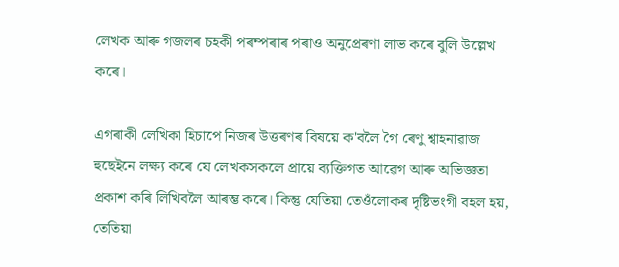লেখক আৰু গজলৰ চহকী পৰম্পৰাৰ পৰাও অনুপ্ৰেৰণা লাভ কৰে বুলি উল্লেখ কৰে।

এগৰাকী লেখিকা হিচাপে নিজৰ উত্তৰণৰ বিষয়ে ক'বলৈ গৈ ৰেণু শ্বাহনাৱাজ হুছেইনে লক্ষ্য কৰে যে লেখকসকলে প্ৰায়ে ব্যক্তিগত আৱেগ আৰু অভিজ্ঞতা প্ৰকাশ কৰি লিখিবলৈ আৰম্ভ কৰে। কিন্তু যেতিয়া তেওঁলোকৰ দৃষ্টিভংগী বহল হয়, তেতিয়া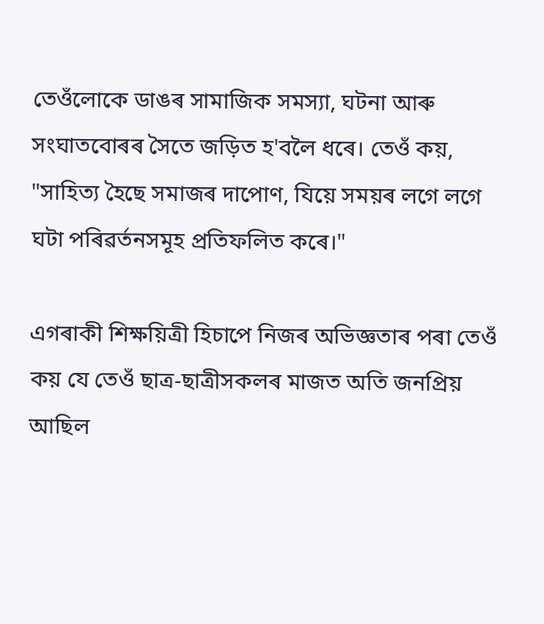তেওঁলোকে ডাঙৰ সামাজিক সমস্যা, ঘটনা আৰু সংঘাতবোৰৰ সৈতে জড়িত হ'বলৈ ধৰে। তেওঁ কয়, "সাহিত্য হৈছে সমাজৰ দাপোণ, যিয়ে সময়ৰ লগে লগে ঘটা পৰিৱৰ্তনসমূহ প্ৰতিফলিত কৰে।"

এগৰাকী শিক্ষয়িত্ৰী হিচাপে নিজৰ অভিজ্ঞতাৰ পৰা তেওঁ কয় যে তেওঁ ছাত্ৰ-ছাত্ৰীসকলৰ মাজত অতি জনপ্ৰিয় আছিল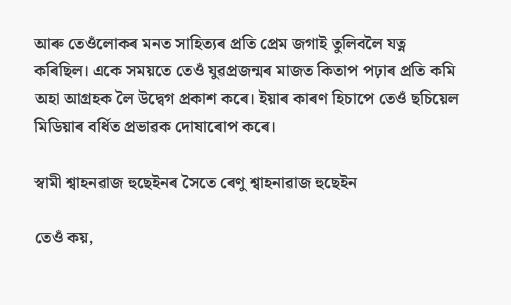আৰু তেওঁলোকৰ মনত সাহিত্যৰ প্ৰতি প্ৰেম জগাই তুলিবলৈ যত্ন কৰিছিল। একে সময়তে তেওঁ যুৱপ্ৰজন্মৰ মাজত কিতাপ পঢ়াৰ প্ৰতি কমি অহা আগ্ৰহক লৈ উদ্বেগ প্ৰকাশ কৰে। ইয়াৰ কাৰণ হিচাপে তেওঁ ছচিয়েল মিডিয়াৰ বৰ্ধিত প্ৰভাৱক দোষাৰোপ কৰে।

স্বামী শ্বাহনৱাজ হুছেইনৰ সৈতে ৰেণু শ্বাহনাৱাজ হুছেইন

তেওঁ কয়,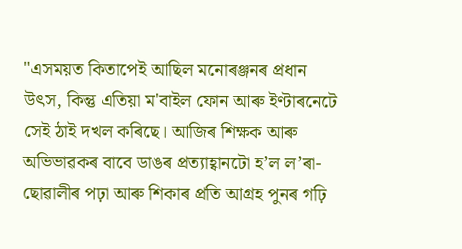"এসময়ত কিতাপেই আছিল মনোৰঞ্জনৰ প্ৰধান উৎস, কিন্তু এতিয়া ম'বাইল ফোন আৰু ইণ্টাৰনেটে সেই ঠাই দখল কৰিছে। আজিৰ শিক্ষক আৰু অভিভাৱকৰ বাবে ডাঙৰ প্ৰত্যাহ্বানটো হ’ল ল’ৰা-ছোৱালীৰ পঢ়া আৰু শিকাৰ প্ৰতি আগ্ৰহ পুনৰ গঢ়ি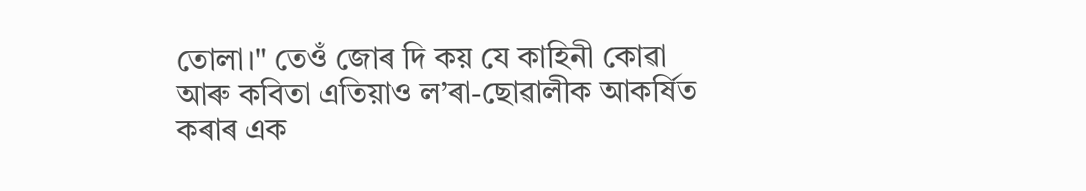তোলা।" তেওঁ জোৰ দি কয় যে কাহিনী কোৱা আৰু কবিতা এতিয়াও ল’ৰা-ছোৱালীক আকৰ্ষিত কৰাৰ এক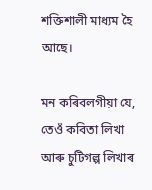শক্তিশালী মাধ্যম হৈ আছে।

মন কৰিবলগীয়া যে, তেওঁ কবিতা লিখা আৰু চুটিগল্প লিখাৰ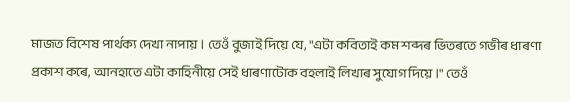মাজত বিশেষ পাৰ্থক্য দেখা নাপায়। তেওঁ বুজাই দিয়ে যে, "এটা কবিতাই কম শব্দৰ ভিতৰতে গভীৰ ধাৰণা প্ৰকাশ কৰে, আনহাতে এটা কাহিনীয়ে সেই ধাৰণাটোক বহলাই লিখাৰ সুযোগ দিয়ে।" তেওঁ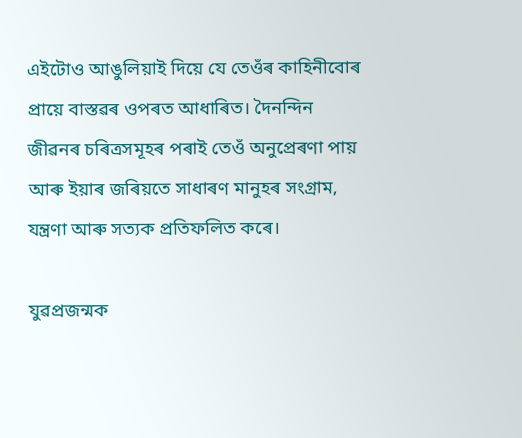এইটোও আঙুলিয়াই দিয়ে যে তেওঁৰ কাহিনীবোৰ প্ৰায়ে বাস্তৱৰ ওপৰত আধাৰিত। দৈনন্দিন জীৱনৰ চৰিত্ৰসমূহৰ পৰাই তেওঁ অনুপ্ৰেৰণা পায় আৰু ইয়াৰ জৰিয়তে সাধাৰণ মানুহৰ সংগ্ৰাম, যন্ত্ৰণা আৰু সত্যক প্ৰতিফলিত কৰে।

যুৱপ্ৰজন্মক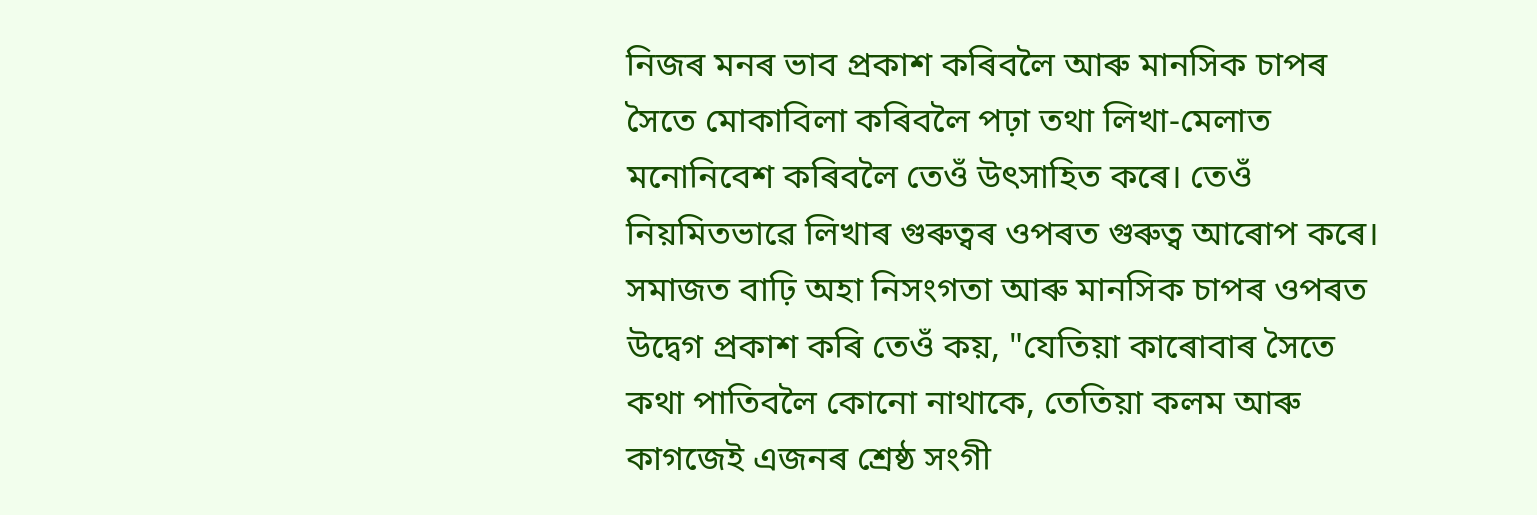নিজৰ মনৰ ভাব প্ৰকাশ কৰিবলৈ আৰু মানসিক চাপৰ সৈতে মোকাবিলা কৰিবলৈ পঢ়া তথা লিখা-মেলাত মনোনিবেশ কৰিবলৈ তেওঁ উৎসাহিত কৰে। তেওঁ নিয়মিতভাৱে লিখাৰ গুৰুত্বৰ ওপৰত গুৰুত্ব আৰোপ কৰে। সমাজত বাঢ়ি অহা নিসংগতা আৰু মানসিক চাপৰ ওপৰত উদ্বেগ প্ৰকাশ কৰি তেওঁ কয়, "যেতিয়া কাৰোবাৰ সৈতে কথা পাতিবলৈ কোনো নাথাকে, তেতিয়া কলম আৰু কাগজেই এজনৰ শ্ৰেষ্ঠ সংগী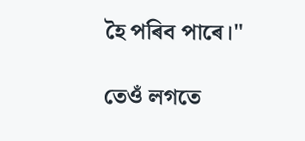হৈ পৰিব পাৰে।"

তেওঁ লগতে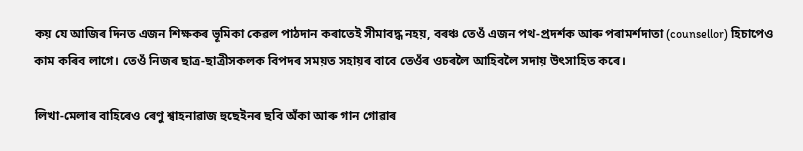কয় যে আজিৰ দিনত এজন শিক্ষকৰ ভূমিকা কেৱল পাঠদান কৰাতেই সীমাবদ্ধ নহয়, বৰঞ্চ তেওঁ এজন পথ-প্ৰদৰ্শক আৰু পৰামৰ্শদাতা (counsellor) হিচাপেও কাম কৰিব লাগে। তেওঁ নিজৰ ছাত্ৰ-ছাত্ৰীসকলক বিপদৰ সময়ত সহায়ৰ বাবে তেওঁৰ ওচৰলৈ আহিবলৈ সদায় উৎসাহিত কৰে।

লিখা-মেলাৰ বাহিৰেও ৰেণু শ্বাহনাৱাজ হুছেইনৰ ছবি অঁকা আৰু গান গোৱাৰ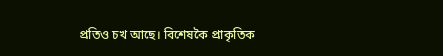প্ৰতিও চখ আছে। বিশেষকৈ প্ৰাকৃতিক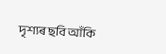দৃশ্যৰ ছবি আঁকি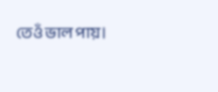তেওঁ ভাল পায়।